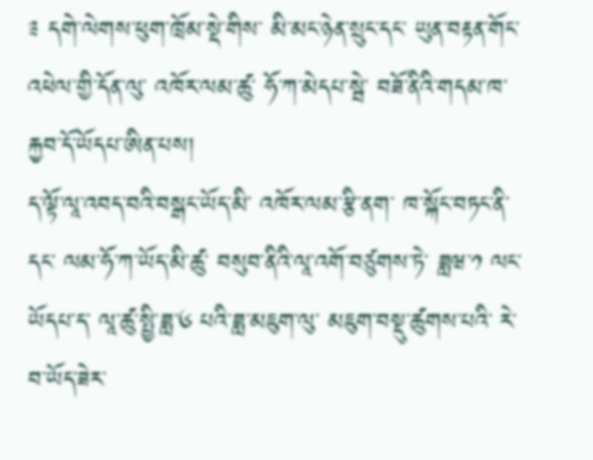༉ དགེ་ལེགས་ཕུག་ཁྲོམ་སྡེ་གིས་ མི་མང་ཉེན་སྲུང་དང་ ཡུན་བརྟན་གོང་འཕེལ་གྱི་དོན་ལུ་ འཁོར་ལམ་ཚུ་ ཧོ་ཀ་མེདཔ་སྦེ་ བཟོ་ནིའི་གདམ་ཁ་ རྐྱབ་དོ་ཡོདཔ་ཨིན་པས།
ད་ལྟོ་ལཱ་འབད་བའི་བསྒང་ཡོད་མི་ འཁོར་ལམ་རྩི་ནག་ ཁ་སྐོང་བཏང་ནི་དང་ ལམ་ཧོ་ཀ་ཡོད་མི་ཚུ་ བསུབ་ནིའི་ལཱ་འགོ་བཙུགས་ཏེ་ ཟླཝ་༡ ལང་ཡོདཔ་ད་ ལཱ་ཚུ་སྤྱི་ཟླ་༦ པའི་ཟླ་མཇུག་ལུ་ མཇུག་བསྡུ་ཚུགས་པའི་ རེ་བ་ཡོད་ཟེར་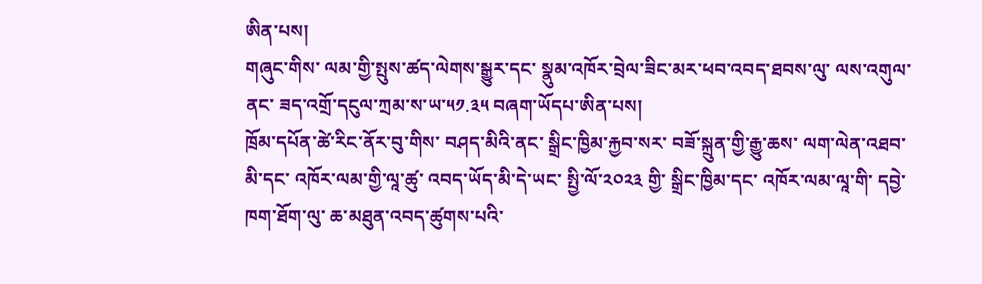ཨིན་པས།
གཞུང་གིས་ ལམ་གྱི་སྤུས་ཚད་ལེགས་སྒྱུར་དང་ སྣུམ་འཁོར་བྲེལ་ཟིང་མར་ཕབ་འབད་ཐབས་ལུ་ ལས་འགུལ་ནང་ ཟད་འགྲོ་དངུལ་ཀྲམ་ས་ཡ་༥༡.༣༥ བཞག་ཡོདཔ་ཨིན་པས།
ཁྲོམ་དཔོན་ཚེ་རིང་ནོར་བུ་གིས་ བཤད་མིའི་ནང་ སྒྲིང་ཁྱིམ་རྐྱབ་སར་ བཟོ་སྐྲུན་གྱི་རྒྱུ་ཆས་ ལག་ལེན་འཐབ་མི་དང་ འཁོར་ལམ་གྱི་ལཱ་ཚུ་ འབད་ཡོད་མི་དེ་ཡང་ སྤྱི་ལོ་༢༠༢༣ གྱི་ སྒྲིང་ཁྱིམ་དང་ འཁོར་ལམ་ལཱ་གི་ དབྱེ་ཁག་ཐོག་ལུ་ ཆ་མཐུན་འབད་ཚུགས་པའི་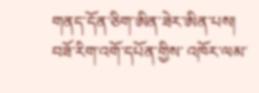གནད་དོན་ཅིག་ཨིན་ཟེར་ཨིན་པས།
བཟོ་རིག་འགོ་དཔོན་གྱིས་ འཁོར་ལམ་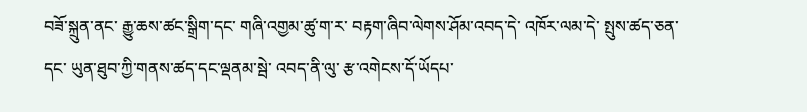བཟོ་སྐྲུན་ནང་ རྒྱུ་ཆས་ཚང་སྒྲིག་དང་ གཞི་འགྱམ་ཚུ་ག་ར་ བརྟག་ཞིབ་ལེགས་ཤོམ་འབད་དེ་ འཁོར་ལམ་དེ་ སྤུས་ཚད་ཅན་དང་ ཡུན་ཐུབ་ཀྱི་གནས་ཚད་དང་ལྡནམ་སྦེ་ འབད་ནི་ལུ་ རྩ་འགེངས་དོ་ཡོདཔ་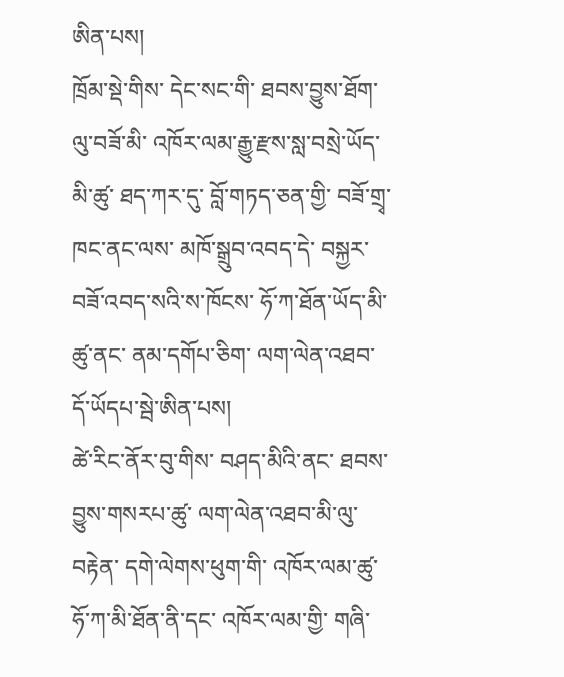ཨིན་པས།
ཁྲོམ་སྡེ་གིས་ དེང་སང་གི་ ཐབས་བྱུས་ཐོག་ལུ་བཟོ་མི་ འཁོར་ལམ་རྒྱུ་རྫས་སླ་བསྲེ་ཡོད་མི་ཚུ་ ཐད་ཀར་དུ་ བློ་གཏད་ཅན་གྱི་ བཟོ་གྲྭ་ཁང་ནང་ལས་ མཁོ་སྒྲུབ་འབད་དེ་ བསྐྱར་བཟོ་འབད་སའི་ས་ཁོངས་ ཧོ་ཀ་ཐོན་ཡོད་མི་ཚུ་ནང་ ནམ་དགོཔ་ཅིག་ ལག་ལེན་འཐབ་དོ་ཡོདཔ་སྦེ་ཨིན་པས།
ཚེ་རིང་ནོར་བུ་གིས་ བཤད་མིའི་ནང་ ཐབས་བྱུས་གསརཔ་ཚུ་ ལག་ལེན་འཐབ་མི་ལུ་བརྟེན་ དགེ་ལེགས་ཕུག་གི་ འཁོར་ལམ་ཚུ་ ཧོ་ཀ་མི་ཐོན་ནི་དང་ འཁོར་ལམ་གྱི་ གཞི་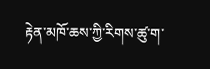རྟེན་མཁོ་ཆས་ཀྱི་རིགས་ཚུ་ག་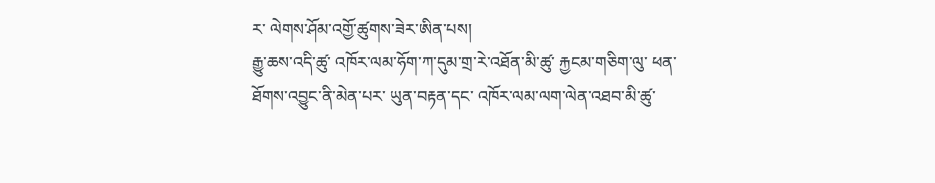ར་ ལེགས་ཤོམ་འགྱོ་ཚུགས་ཟེར་ཨིན་པས།
རྒྱུ་ཆས་འདི་ཚུ་ འཁོར་ལམ་ཧོག་ཀ་དུམ་གྲ་རེ་འཐོན་མི་ཚུ་ རྐྱངམ་གཅིག་ལུ་ ཕན་ཐོགས་འབྱུང་ནི་མེན་པར་ ཡུན་བརྟན་དང་ འཁོར་ལམ་ལག་ལེན་འཐབ་མི་ཚུ་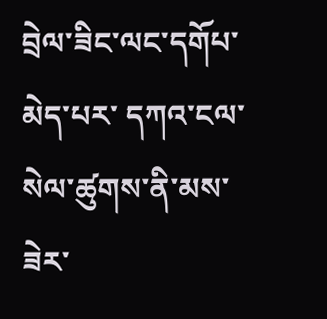བྲེལ་ཟིང་ལང་དགོཔ་མེད་པར་ དཀའ་ངལ་སེལ་ཚུགས་ནི་མས་ཟེར་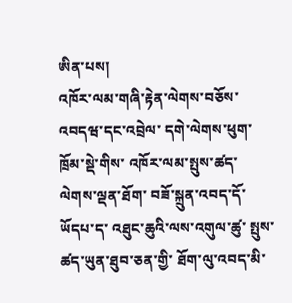ཨིན་པས།
འཁོར་ལམ་གཞི་རྟེན་ལེགས་བཅོས་འབདཝ་དང་འབྲེལ་ དགེ་ལེགས་ཕུག་ཁྲོམ་སྡེ་གིས་ འཁོར་ལམ་སྤུས་ཚད་ལེགས་ལྡན་ཐོག་ བཟོ་སྐྲུན་འབད་དོ་ཡོདཔ་ད་ འཐུང་ཆུའི་ལས་འགུལ་ཚུ་ སྤུས་ཚད་ཡུན་ཐུབ་ཅན་གྱི་ ཐོག་ལུ་འབད་མི་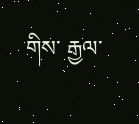གིས་ རྒྱལ་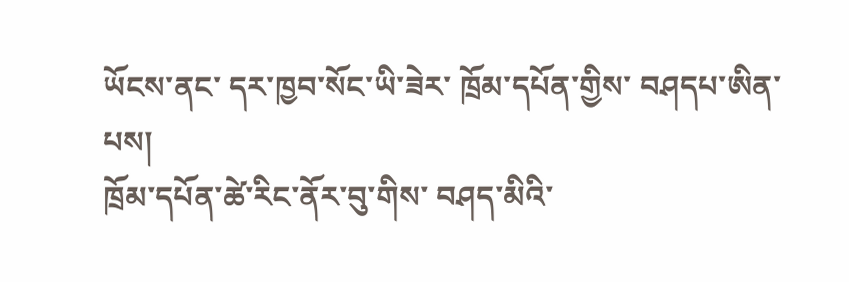ཡོངས་ནང་ དར་ཁྱབ་སོང་ཡི་ཟེར་ ཁྲོམ་དཔོན་གྱིས་ བཤདཔ་ཨིན་པས།
ཁྲོམ་དཔོན་ཚེ་རིང་ནོར་བུ་གིས་ བཤད་མིའི་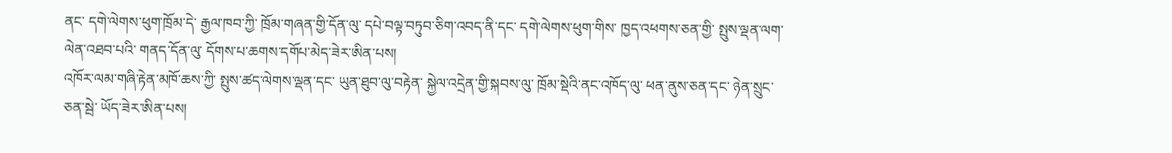ནང་ དགེ་ལེགས་ཕུག་ཁྲོམ་དེ་ རྒྱལ་ཁབ་ཀྱི་ ཁྲོམ་གཞན་གྱི་དོན་ལུ་ དཔེ་བལྟ་བཏུབ་ཅིག་འབད་ནི་དང་ དགེ་ལེགས་ཕུག་གིས་ ཁྱད་འཕགས་ཅན་གྱི་ སྤུས་ལྡན་ལག་ལེན་འཐབ་པའི་ གནད་དོན་ལུ་ དོགས་པ་ཆགས་དགོཔ་མེད་ཟེར་ཨིན་པས།
འཁོར་ལམ་གཞི་རྟེན་མཁོ་ཆས་ཀྱི་ སྤུས་ཚད་ལེགས་ལྡན་དང་ ཡུན་ཐུབ་ལུ་བརྟེན་ སྐྱེལ་འདྲེན་གྱི་སྐབས་ལུ་ ཁྲོམ་སྡེའི་ནང་འཁོད་ལུ་ ཕན་ནུས་ཅན་དང་ ཉེན་སྲུང་ཅན་སྦེ་ ཡོད་ཟེར་ཨིན་པས།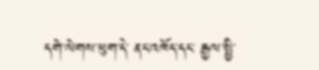དགེ་ལེགས་ཕུག་དེ་ ནང་འཁོད་དང་ རྒྱལ་སྤྱི་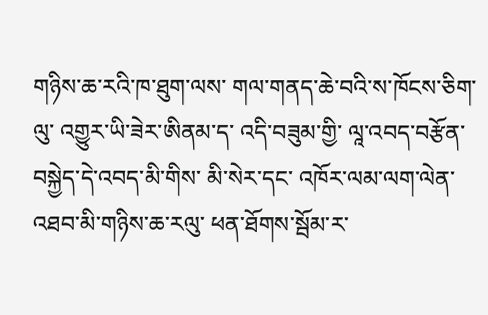གཉིས་ཆ་རའི་ཁ་ཐུག་ལས་ གལ་གནད་ཆེ་བའི་ས་ཁོངས་ཅིག་ལུ་ འགྱུར་ཡི་ཟེར་ཨིནམ་ད་ འདི་བཟུམ་གྱི་ ལཱ་འབད་བརྩོན་བསྐྱེད་དེ་འབད་མི་གིས་ མི་སེར་དང་ འཁོར་ལམ་ལག་ལེན་འཐབ་མི་གཉིས་ཆ་རལུ་ ཕན་ཐོགས་སྦོམ་ར་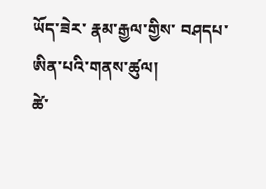ཡོད་ཟེར་ རྣམ་རྒྱལ་གྱིས་ བཤདཔ་ཨིན་པའི་གནས་ཚུལ།
ཚེ་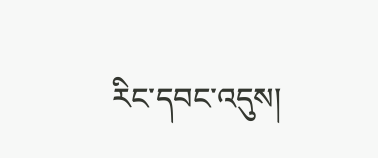རིང་དབང་འདུས།